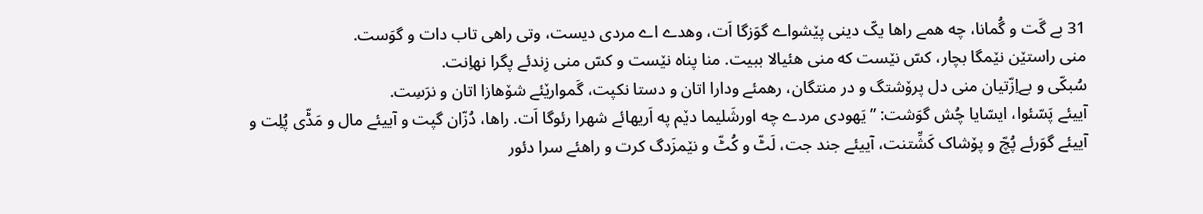31 بے گَت و گُمانا، چه همے راها یکّ دینی پێشواے گوَزگا اَت، وهدے اے مردی دیست، وتی راهی تاب دات و گوَست.
منی راستێن نێمگا بچار، کسّ نێست که منی هئیالا ببیت. منا پناه نێست و کسّ منی زِندئے پگرا نهاِنت.
سُبکّی و بےاِزّتیان منی دل پرۆشتگ و در منتگان، رهمئے ودارا اتان و دستا نکپت، گَموارێئے شۆهازا اتان و نرَسِت.
آییئے پَسّئوا، ایسّایا چُش گوَشت: ”یَهودی مردے چه اورشَلیما دێم په اَریهائے شهرا رئوگا اَت. راها، دُزّان گپت و آییئے مال و مَڈّی پُلِت و آییئے گوَرئے پُچّ و پۆشاک کَشِّتنت، آییئے جند جت، لَٹّ و کُٹّ و نێمزَدگ کرت و راهئے سرا دئور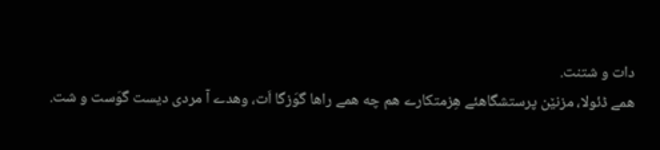دات و شتنت.
همے ڈئولا، مزنێن پرستشگاهئے هِزمتکارے هم چه همے راها گوَزگا اَت، وهدے آ مردی دیست گوَست و شت.